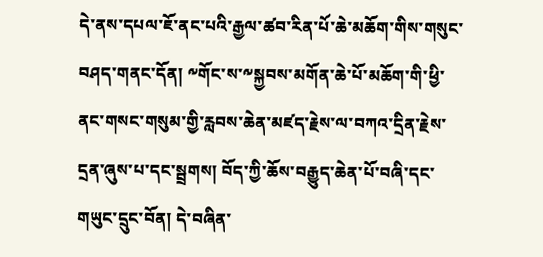དེ་ནས་དཔལ་ཇོ་ནང་པའི་རྒྱལ་ཚབ་རིན་པོ་ཆེ་མཆོག་གིས་གསུང་བཤད་གནང་དོན། ༸གོང་ས་༸སྐྱབས་མགོན་ཆེ་པོ་མཆོག་གི་ཕྱི་ནང་གསང་གསུམ་གྱི་རླབས་ཆེན་མཛད་རྗེས་ལ་བཀའ་དྲིན་རྗེས་དྲན་ཞུས་པ་དང་སྦྲགས། བོད་ཀྱི་ཆོས་བརྒྱུད་ཆེན་པོ་བཞི་དང་གཡུང་དྲུང་བོན། དེ་བཞིན་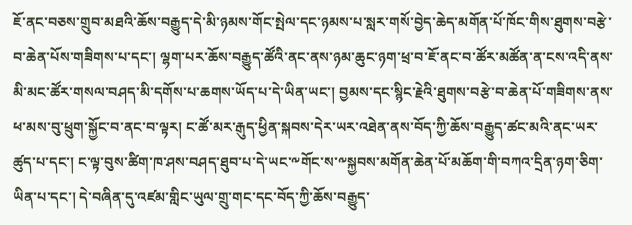ཇོ་ནང་བཅས་གྲུབ་མཐའི་ཆོས་བརྒྱུད་དེ་མི་ཉམས་གོང་སྤེལ་དང་ཉམས་པ་སླར་གསོ་བྱེད་ཆེད་མགོན་པོ་ཁོང་གིས་ཐུགས་བརྩེ་བ་ཆེན་པོས་གཟིགས་པ་དང་། ལྷག་པར་ཆོས་བརྒྱུད་ཚོའི་ནང་ནས་ཉམ་ཆུང་ཉག་ཕྲ་བ་ཇོ་ནང་བ་ཚོར་མཚོན་ན་ངས་འདི་ནས་མི་མང་ཚོར་གསལ་བཤད་མི་དགོས་པ་ཆགས་ཡོད་པ་དེ་ཡིན་ཡང་། བྱམས་དང་སྙིང་རྗེའི་ཐུགས་བརྩེ་བ་ཆེན་པོ་གཟིགས་ནས་ཕ་མས་བུ་ཕྲུག་སྐྱོང་བ་ནང་བ་ལྟར། ང་ཚོ་མར་རྒུད་ཕྱིན་སྐབས་དེར་ཡར་འཐེན་ནས་བོད་ཀྱི་ཆོས་བརྒྱུད་ཚང་མའི་ནང་ཡར་ཚུད་པ་དང་། ང་ལྟ་བུས་ཚིག་ཁ་ཤས་བཤད་ཐུབ་པ་དེ་ཡང་༸གོང་ས་༸སྐྱབས་མགོན་ཆེན་པོ་མཆོག་གི་བཀའ་དྲིན་ཉག་ཅིག་ཡིན་པ་དང་། དེ་བཞིན་དུ་འཛམ་གླིང་ཡུལ་གྲུ་གང་དང་བོད་ཀྱི་ཆོས་བརྒྱུད་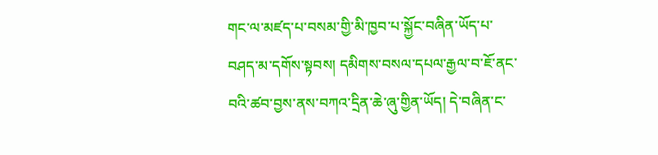གང་ལ་མཛད་པ་བསམ་གྱི་མི་ཁྱབ་པ་སྐྱོང་བཞིན་ཡོད་པ་བཤད་མ་དགོས་སྟབས། དམིགས་བསལ་དཔལ་རྒྱལ་བ་ཇོ་ནང་བའི་ཚབ་བྱས་ནས་བཀའ་དྲིན་ཆེ་ཞུ་གྱིན་ཡོད། དེ་བཞིན་ང་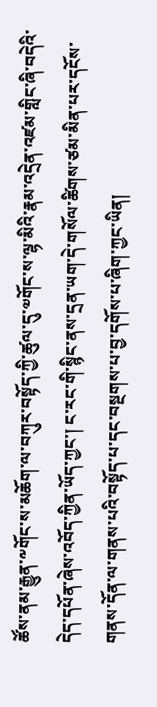ཚོས་ནམ་རྒྱུན་༸གོང་ས་མཆོག་ལ་བཀུར་བསྟོད་ཀྱི་ཚུལ་དུ་༧གོང་ས་ལྷ་མིའི་རྣམ་འདྲེན་འཛམ་གླིང་ཞི་བདེའི་དེད་དཔོན་ཞེས་འབོད་ཀྱིན་ཡོད་ཀྱང་། ང་རང་གི་སྙིང་ནས་དྲན་ཡག་དེ་གསོལ་ཚིགས་ཙམ་མིན་པར་དངོས་གནས་དོན་ལ་གནས་པའི་བསྟོད་པ་དང་བསྔགས་པ་བྱ་དགོས་པ་ཞིག་ཀྱང་ཡིན།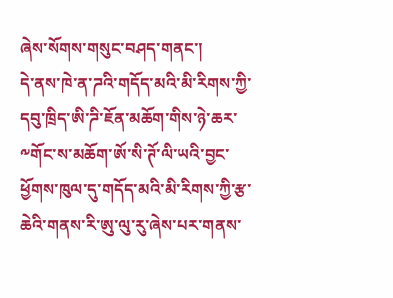ཞེས་སོགས་གསུང་བཤད་གནང་།
དེ་ནས་ཁེ་ན་ཌའི་གདོད་མའི་མི་རིགས་ཀྱི་དབུ་ཁྲིད་ཨི་ཌི་ཇོན་མཆོག་གིས་ཉེ་ཆར་༸གོང་ས་མཆོག་ཨོ་སི་ཊོ་ལི་ཡའི་བྱང་ཕྱོགས་ཁུལ་དུ་གདོད་མའི་མི་རིགས་ཀྱི་རྩ་ཆེའི་གནས་རི་ཨུ་ལུ་རུ་ཞེས་པར་གནས་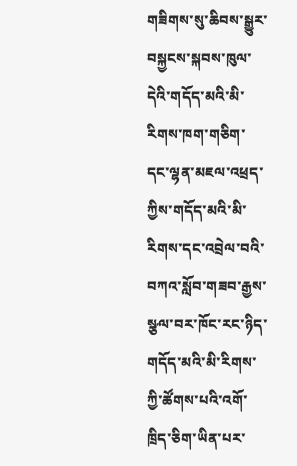གཟིགས་སུ་ཆིབས་སྒྱུར་བསྐྱངས་སྐབས་ཁུལ་དེའི་གདོད་མའི་མི་རིགས་ཁག་གཅིག་དང་ལྷན་མཇལ་འཕྲད་ཀྱིས་གདོད་མའི་མི་རིགས་དང་འབྲེལ་བའི་བཀའ་སློབ་གཟབ་རྒྱས་སྩལ་བར་ཁོང་རང་ཉིད་གདོད་མའི་མི་རིགས་ཀྱི་ཚོགས་པའི་འགོ་ཁྲིད་ཅིག་ཡིན་པར་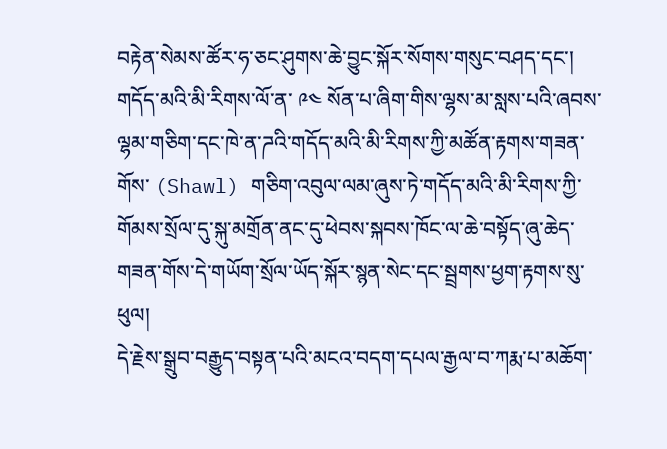བརྟེན་སེམས་ཚོར་ཧ་ཅང་ཤུགས་ཆེ་བྱུང་སྐོར་སོགས་གསུང་བཤད་དང་། གདོད་མའི་མི་རིགས་ལོ་ན་ ༩༤ སོན་པ་ཞིག་གིས་ལྷས་མ་སླས་པའི་ཞབས་ལྷམ་གཅིག་དང་ཁེ་ན་ཌའི་གདོད་མའི་མི་རིགས་ཀྱི་མཚོན་རྟགས་གཟན་གོས་ (Shawl) གཅིག་འབུལ་ལམ་ཞུས་ཏེ་གདོད་མའི་མི་རིགས་ཀྱི་གོམས་སྲོལ་དུ་སྐུ་མགྲོན་ནང་དུ་ཕེབས་སྐབས་ཁོང་ལ་ཆེ་བསྟོད་ཞུ་ཆེད་གཟན་གོས་དེ་གཡོག་སྲོལ་ཡོད་སྐོར་སྙན་སེང་དང་སྦྲགས་ཕྱག་རྟགས་སུ་ཕུལ།
དེ་རྗེས་སྒྲུབ་བརྒྱུད་བསྟན་པའི་མངའ་བདག་དཔལ་རྒྱལ་བ་ཀརྨ་པ་མཆོག་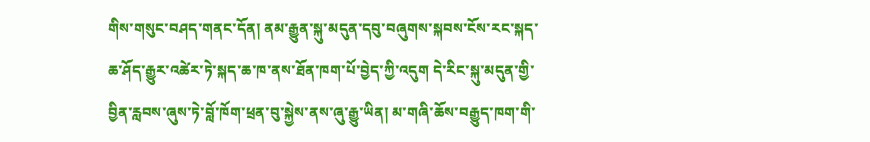གིས་གསུང་བཤད་གནང་དོན། ནམ་རྒྱུན་སྐུ་མདུན་དབུ་བཞུགས་སྐབས་ངོས་རང་སྐད་ཆ་ཤོད་རྒྱུར་འཚེར་ཏེ་སྐད་ཆ་ཁ་ནས་ཐོན་ཁག་པོ་བྱེད་ཀྱི་འདུག དེ་རིང་སྐུ་མདུན་གྱི་བྱིན་རླབས་ཞུས་ཏེ་བློ་ཁོག་ཕྲན་བུ་སྐྱེས་ནས་ཞུ་རྒྱུ་ཡིན། མ་གཞི་ཆོས་བརྒྱུད་ཁག་གི་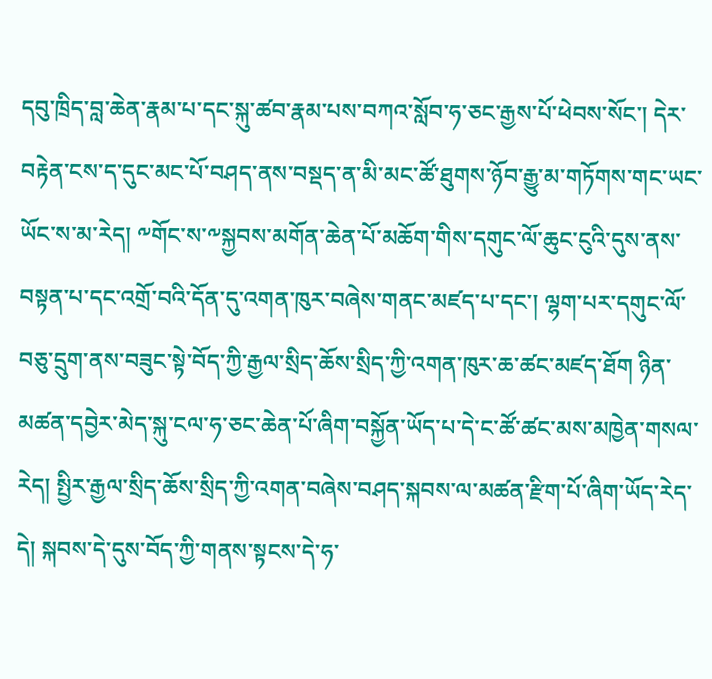དབུ་ཁྲིད་བླ་ཆེན་རྣམ་པ་དང་སྐུ་ཚབ་རྣམ་པས་བཀའ་སློབ་ཧ་ཅང་རྒྱས་པོ་ཕེབས་སོང་། དེར་བརྟེན་ངས་ད་དུང་མང་པོ་བཤད་ནས་བསྡད་ན་མི་མང་ཚོ་ཐུགས་ཉོབ་རྒྱུ་མ་གཏོགས་གང་ཡང་ཡོང་ས་མ་རེད། ༸གོང་ས་༸སྐྱབས་མགོན་ཆེན་པོ་མཆོག་གིས་དགུང་ལོ་ཆུང་ངུའི་དུས་ནས་བསྟན་པ་དང་འགྲོ་བའི་དོན་དུ་འགན་ཁུར་བཞེས་གནང་མཛད་པ་དང་། ལྷག་པར་དགུང་ལོ་བཅུ་དྲུག་ནས་བཟུང་སྟེ་བོད་ཀྱི་རྒྱལ་སྲིད་ཆོས་སྲིད་ཀྱི་འགན་ཁུར་ཆ་ཚང་མཛད་ཐོག ཉིན་མཚན་དབྱེར་མེད་སྐུ་ངལ་ཧ་ཅང་ཆེན་པོ་ཞིག་བསྐྱོན་ཡོད་པ་དེ་ང་ཚོ་ཚང་མས་མཁྱེན་གསལ་རེད། སྤྱིར་རྒྱལ་སྲིད་ཆོས་སྲིད་ཀྱི་འགན་བཞེས་བཤད་སྐབས་ལ་མཚན་རྫིག་པོ་ཞིག་ཡོད་རེད་དེ། སྐབས་དེ་དུས་བོད་ཀྱི་གནས་སྟངས་དེ་ཧ་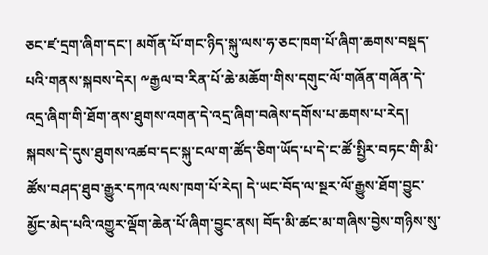ཅང་ཛ་དྲག་ཞིག་དང་། མགོན་པོ་གང་ཉིད་སྐུ་ལས་ཧ་ཅང་ཁག་པོ་ཞིག་ཆགས་བསྡད་པའི་གནས་སྐབས་དེར། ༸རྒྱལ་བ་རིན་པོ་ཆེ་མཆོག་གིས་དགུང་ལོ་གཞོན་གཞོན་དེ་འདྲ་ཞིག་གི་ཐོག་ནས་ཐུགས་འགན་དེ་འདྲ་ཞིག་བཞེས་དགོས་པ་ཆགས་པ་རེད། སྐབས་དེ་དུས་ཐུགས་འཚབ་དང་སྐུ་ངལ་ག་ཚོད་ཅིག་ཡོད་པ་དེ་ང་ཚོ་སྤྱིར་བཏང་གི་མི་ཚོས་བཤད་ཐུབ་རྒྱུར་དཀའ་ལས་ཁག་པོ་རེད། དེ་ཡང་བོད་ལ་སྔར་ལོ་རྒྱུས་ཐོག་བྱུང་མྱོང་མེད་པའི་འགྱུར་ལྡོག་ཆེན་པོ་ཞིག་བྱུང་ནས། བོད་མི་ཚང་མ་གཞིས་བྱེས་གཉིས་སུ་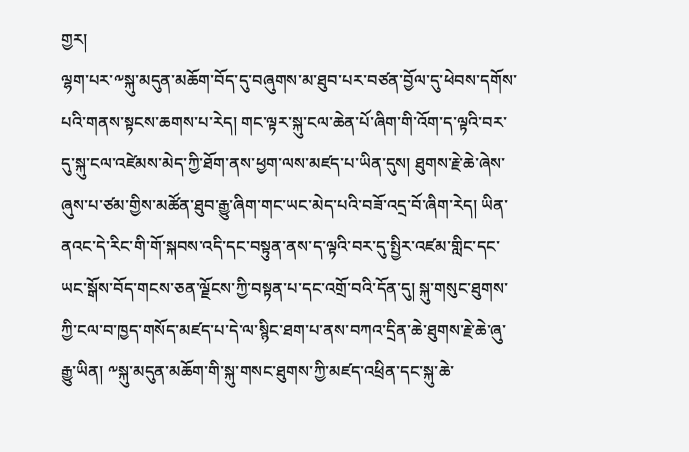གྱར།
ལྷག་པར་༸སྐུ་མདུན་མཆོག་བོད་དུ་བཞུགས་མ་ཐུབ་པར་བཙན་བྱོལ་དུ་ཕེབས་དགོས་པའི་གནས་སྟངས་ཆགས་པ་རེད། གང་ལྟར་སྐུ་ངལ་ཆེན་པོ་ཞིག་གི་འོག་ད་ལྟའི་བར་དུ་སྐུ་ངལ་འཛེམས་མེད་ཀྱི་ཐོག་ནས་ཕྱག་ལས་མཛད་པ་ཡིན་དུས། ཐུགས་རྗེ་ཆེ་ཞེས་ཞུས་པ་ཙམ་གྱིས་མཚོན་ཐུབ་རྒྱུ་ཞིག་གང་ཡང་མེད་པའི་བཟོ་འདྲ་བོ་ཞིག་རེད། ཡིན་ནའང་དེ་རིང་གི་གོ་སྐབས་འདི་དང་བསྟུན་ནས་ད་ལྟའི་བར་དུ་སྤྱིར་འཛམ་གླིང་དང་ཡང་སྒོས་བོད་གངས་ཅན་ལྗོངས་ཀྱི་བསྟན་པ་དང་འགྲོ་བའི་དོན་དུ། སྐུ་གསུང་ཐུགས་ཀྱི་ངལ་བ་ཁྱད་གསོད་མཛད་པ་དེ་ལ་སྙིང་ཐག་པ་ནས་བཀའ་དྲིན་ཆེ་ཐུགས་རྗེ་ཆེ་ཞུ་རྒྱུ་ཡིན། ༸སྐུ་མདུན་མཆོག་གི་སྐུ་གསང་ཐུགས་ཀྱི་མཛད་འཕྲིན་དང་སྐུ་ཆེ་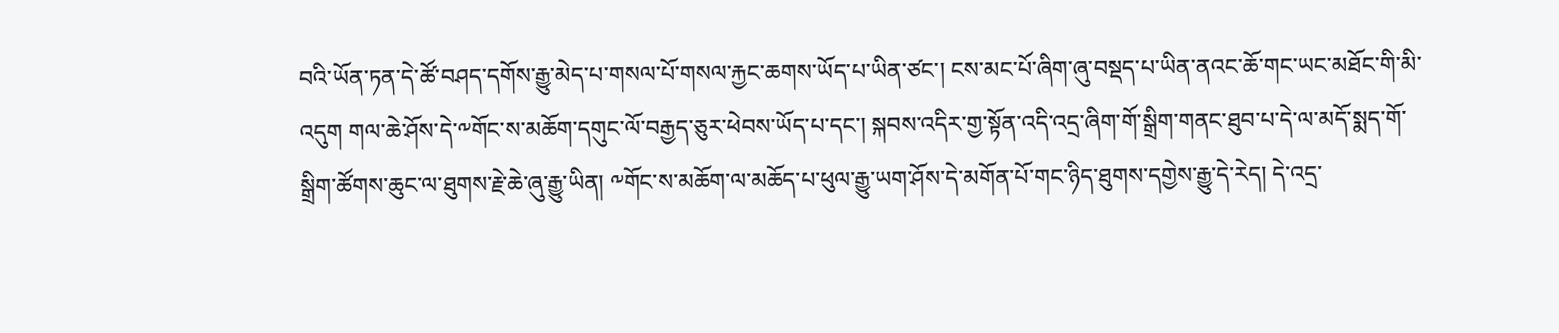བའི་ཡོན་ཏན་དེ་ཚོ་བཤད་དགོས་རྒྱུ་མེད་པ་གསལ་པོ་གསལ་རྐྱང་ཆགས་ཡོད་པ་ཡིན་ཙང་། ངས་མང་པོ་ཞིག་ཞུ་བསྡད་པ་ཡིན་ནའང་ཆོ་གང་ཡང་མཐོང་གི་མི་འདུག གལ་ཆེ་ཤོས་དེ་༸གོང་ས་མཆོག་དགུང་ལོ་བརྒྱད་ཅུར་ཕེབས་ཡོད་པ་དང་། སྐབས་འདིར་གྱ་སྟོན་འདི་འདྲ་ཞིག་གོ་སྒྲིག་གནང་ཐུབ་པ་དེ་ལ་མདོ་སྨད་གོ་སྒྲིག་ཚོགས་ཆུང་ལ་ཐུགས་རྗེ་ཆེ་ཞུ་རྒྱུ་ཡིན། ༸གོང་ས་མཆོག་ལ་མཆོད་པ་ཕུལ་རྒྱུ་ཡག་ཤོས་དེ་མགོན་པོ་གང་ཉིད་ཐུགས་དགྱེས་རྒྱུ་དེ་རེད། དེ་འདྲ་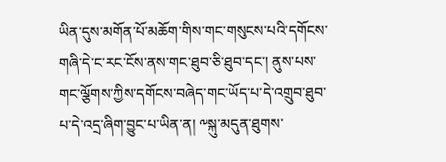ཡིན་དུས་མགོན་པོ་མཆོག་གིས་གང་གསུངས་པའི་དགོངས་གཞི་དེ་ང་རང་ངོས་ནས་གང་ཐུབ་ཅི་ཐུབ་དང་། ནུས་པས་གང་ལྕོགས་ཀྱིས་དགོངས་བཞེད་གང་ཡོད་པ་དེ་འགྲུབ་ཐུབ་པ་དེ་འདྲ་ཞིག་བྱུང་པ་ཡིན་ན། ༸སྐུ་མདུན་ཐུགས་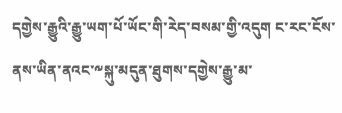དགྱེས་རྒྱུའི་རྒྱུ་ཡག་པོ་ཡོང་གི་རེད་བསམ་གྱི་འདུག ང་རང་ངོས་ནས་ཡིན་ནའང་༸སྐུ་མདུན་ཐུགས་དགྱེས་རྒྱུ་མ་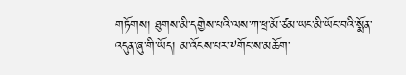གཏོགས། ཐུགས་མི་དགྱེས་པའི་ལས་ཀ་ཕྲ་མོ་ཙམ་ཡང་མི་ཡོང་བའི་སྨོན་འདུན་ཞུ་གི་ཡོད། མ་འོངས་པར་༸གོང་ས་མཆོག་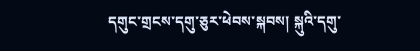དགུང་གྲངས་དགུ་ཅུར་ཕེབས་སྐབས། སྐུའི་དགུ་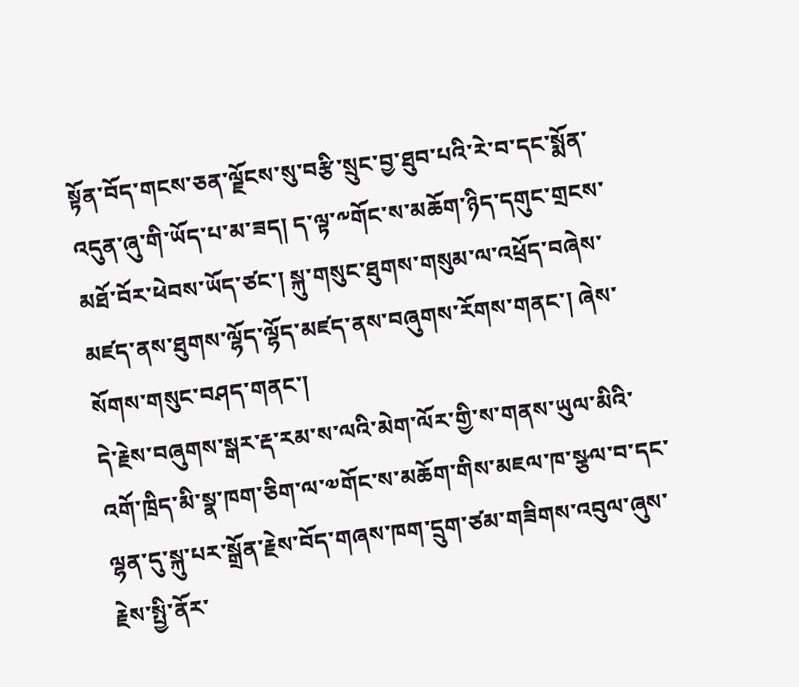སྟོན་བོད་གངས་ཅན་ལྗོངས་སུ་བརྩི་སྲུང་བྱ་ཐུབ་པའི་རེ་བ་དང་སྨོན་འདུན་ཞུ་གི་ཡོད་པ་མ་ཟད། ད་ལྟ་༸གོང་ས་མཆོག་ཉིད་དགུང་གྲངས་མཐོ་བོར་ཕེབས་ཡོད་ཙང་། སྐུ་གསུང་ཐུགས་གསུམ་ལ་འཕྲོད་བཞེས་མཛད་ནས་ཐུགས་ལྷོད་ལྷོད་མཛད་ནས་བཞུགས་རོགས་གནང་། ཞེས་སོགས་གསུང་བཤད་གནང་།
དེ་རྗེས་བཞུགས་སྒར་རྡ་རམ་ས་ལའི་མེག་ལོར་གྱི་ས་གནས་ཡུལ་མིའི་འགོ་ཁྲིད་མི་སྣ་ཁག་ཅིག་ལ་༧གོང་ས་མཆོག་གིས་མཇལ་ཁ་སྩལ་བ་དང་ལྷན་དུ་སྐུ་པར་སྒྲོན་རྗེས་བོད་གཞས་ཁག་དྲུག་ཙམ་གཟིགས་འབུལ་ཞུས་རྗེས་སྤྱི་ནོར་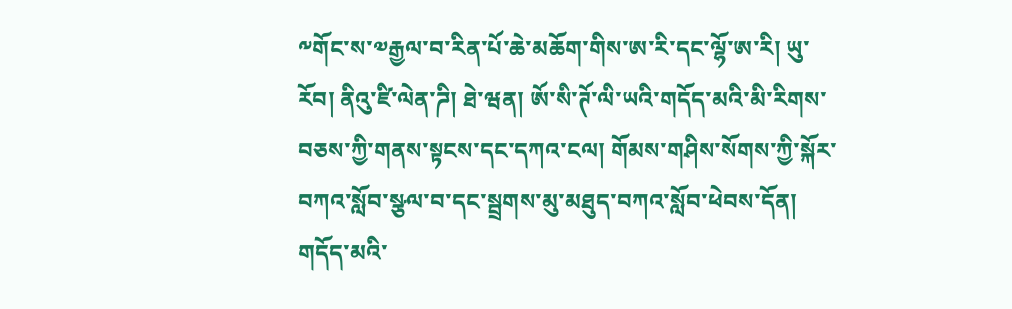༸གོང་ས་༧རྒྱལ་བ་རིན་པོ་ཆེ་མཆོག་གིས་ཨ་རི་དང་ལྷོ་ཨ་རི། ཡུ་རོབ། ནིའུ་ཛི་ལེན་ཌི། ཐེ་ཝན། ཨོ་སི་ཊོ་ལི་ཡའི་གདོད་མའི་མི་རིགས་བཅས་ཀྱི་གནས་སྟངས་དང་དཀའ་ངལ། གོམས་གཤིས་སོགས་ཀྱི་སྐོར་བཀའ་སློབ་སྩལ་བ་དང་སྦྲགས་མུ་མཐུད་བཀའ་སློབ་ཕེབས་དོན། གདོད་མའི་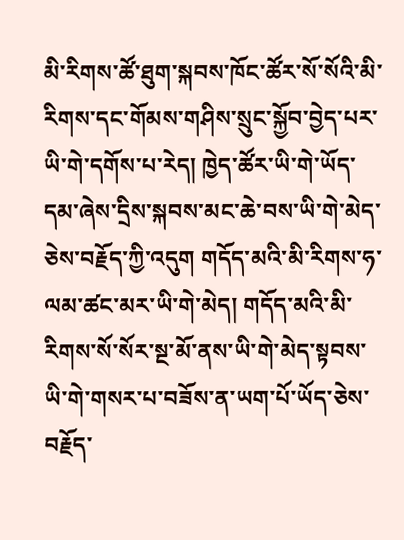མི་རིགས་ཚོ་ཐུག་སྐབས་ཁོང་ཚོར་སོ་སོའི་མི་རིགས་དང་གོམས་གཤིས་སྲུང་སྐྱོབ་བྱེད་པར་ཡི་གེ་དགོས་པ་རེད། ཁྱེད་ཚོར་ཡི་གེ་ཡོད་དམ་ཞེས་དྲིས་སྐབས་མང་ཆེ་བས་ཡི་གེ་མེད་ཅེས་བརྗོད་ཀྱི་འདུག གདོད་མའི་མི་རིགས་ཧ་ལམ་ཚང་མར་ཡི་གེ་མེད། གདོད་མའི་མི་རིགས་སོ་སོར་སྔ་མོ་ནས་ཡི་གེ་མེད་སྟབས་ཡི་གེ་གསར་པ་བཟོས་ན་ཡག་པོ་ཡོད་ཅེས་བརྗོད་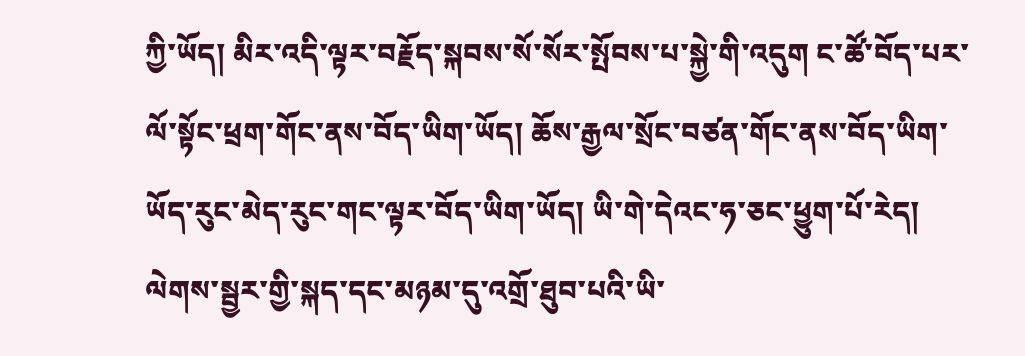ཀྱི་ཡོད། མིར་འདི་ལྟར་བརྗོད་སྐབས་སོ་སོར་སྤོབས་པ་སྐྱེ་གི་འདུག ང་ཚོ་བོད་པར་ལོ་སྟོང་ཕྲག་གོང་ནས་བོད་ཡིག་ཡོད། ཆོས་རྒྱལ་སྲོང་བཙན་གོང་ནས་བོད་ཡིག་ཡོད་རུང་མེད་རུང་གང་ལྟར་བོད་ཡིག་ཡོད། ཡི་གེ་དེའང་ཧ་ཅང་ཕྱུག་པོ་རེད། ལེགས་སྦྱར་གྱི་སྐད་དང་མཉམ་དུ་འགྲོ་ཐུབ་པའི་ཡི་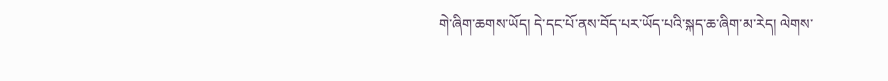གེ་ཞིག་ཆགས་ཡོད། དེ་དང་པོ་ནས་བོད་པར་ཡོད་པའི་སྐད་ཆ་ཞིག་མ་རེད། ལེགས་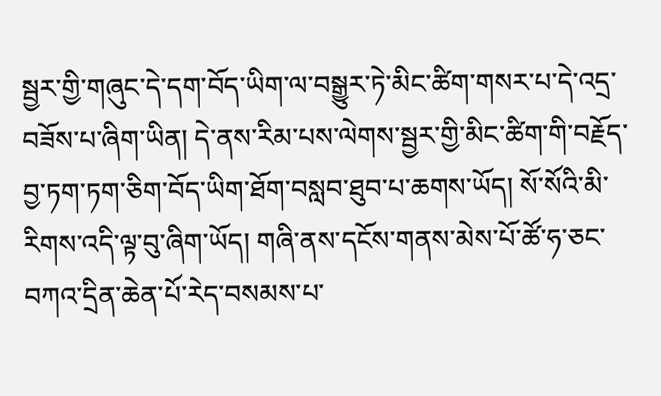སྦྱར་གྱི་གཞུང་དེ་དག་བོད་ཡིག་ལ་བསྒྱུར་ཏེ་མིང་ཚིག་གསར་པ་དེ་འདྲ་བཟོས་པ་ཞིག་ཡིན། དེ་ནས་རིམ་པས་ལེགས་སྦྱར་གྱི་མིང་ཚིག་གི་བརྗོད་བྱ་ཏག་ཏག་ཅིག་བོད་ཡིག་ཐོག་བསླབ་ཐུབ་པ་ཆགས་ཡོད། སོ་སོའི་མི་རིགས་འདི་ལྟ་བུ་ཞིག་ཡོད། གཞི་ནས་དངོས་གནས་མེས་པོ་ཚོ་ཧ་ཅང་བཀའ་དྲིན་ཆེན་པོ་རེད་བསམས་པ་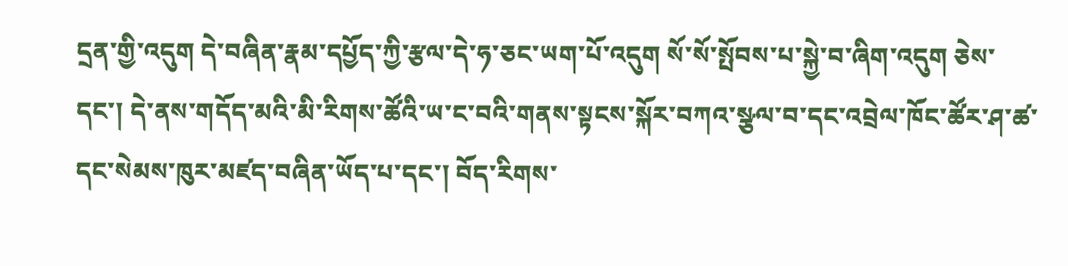དྲན་གྱི་འདུག དེ་བཞིན་རྣམ་དཔྱོད་ཀྱི་རྩལ་དེ་ཧ་ཅང་ཡག་པོ་འདུག སོ་སོ་སྤོབས་པ་སྐྱེ་བ་ཞིག་འདུག ཅེས་དང་། དེ་ནས་གདོད་མའི་མི་རིགས་ཚོའི་ཡ་ང་བའི་གནས་སྟངས་སྐོར་བཀའ་སྩལ་བ་དང་འབྲེལ་ཁོང་ཚོར་ཤ་ཚ་དང་སེམས་ཁུར་མཛད་བཞིན་ཡོད་པ་དང་། བོད་རིགས་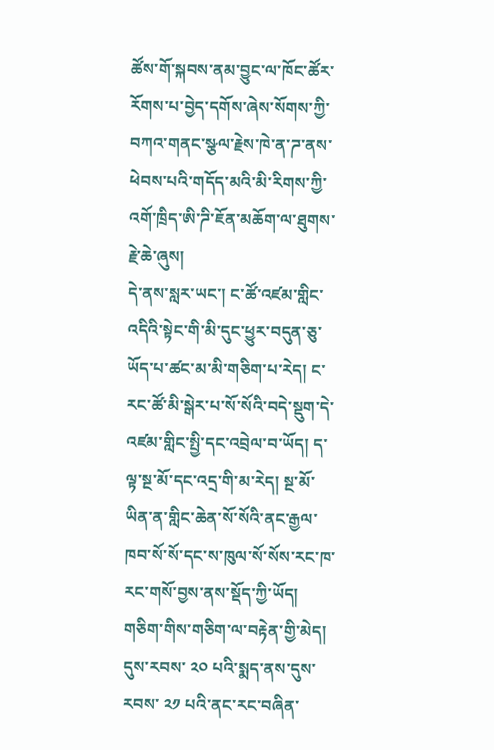ཚོས་གོ་སྐབས་ནམ་བྱུང་ལ་ཁོང་ཚོར་རོགས་པ་བྱེད་དགོས་ཞེས་སོགས་ཀྱི་བཀའ་གནང་སྩལ་རྗེས་ཁེ་ན་ཌ་ནས་ཕེབས་པའི་གདོད་མའི་མི་རིགས་ཀྱི་འགོ་ཁྲིད་ཨི་ཌི་ཇོན་མཆོག་ལ་ཐུགས་རྗེ་ཆེ་ཞུས།
དེ་ནས་སླར་ཡང་། ང་ཚོ་འཛམ་གླིང་འདིའི་སྟེང་གི་མི་དུང་ཕྱུར་བདུན་ཅུ་ཡོད་པ་ཚང་མ་མི་གཅིག་པ་རེད། ང་རང་ཚོ་མི་སྒེར་པ་སོ་སོའི་བདེ་སྡུག་དེ་འཛམ་གླིང་སྤྱི་དང་འབྲེལ་བ་ཡོད། ད་ལྟ་སྔ་མོ་དང་འདྲ་གི་མ་རེད། སྔ་མོ་ཡིན་ན་གླིང་ཆེན་སོ་སོའི་ནང་རྒྱལ་ཁབ་སོ་སོ་དང་ས་ཁུལ་སོ་སོས་རང་ཁ་རང་གསོ་བྱས་ནས་སྡོད་ཀྱི་ཡོད། གཅིག་གིས་གཅིག་ལ་བརྟེན་གྱི་མེད། དུས་རབས་ ༢༠ པའི་སྨད་ནས་དུས་རབས་ ༢༡ པའི་ནང་རང་བཞིན་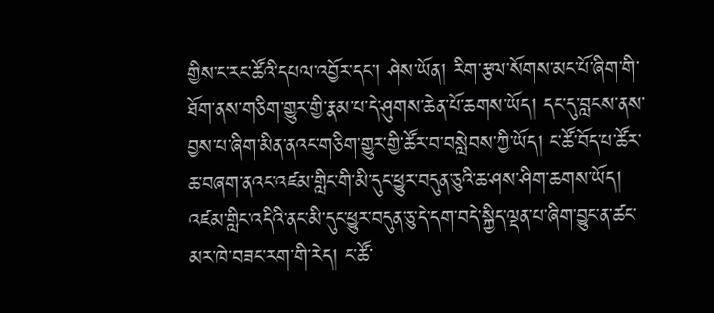གྱིས་ང་རང་ཚོའི་དཔལ་འབྱོར་དང་། ཤེས་ཡོན། རིག་རྩལ་སོགས་མང་པོ་ཞིག་གི་ཐོག་ནས་གཅིག་གྱུར་གྱི་རྣམ་པ་དེ་ཤུགས་ཆེན་པོ་ཆགས་ཡོད། དང་དུ་བླངས་ནས་བྱས་པ་ཞིག་མིན་ནའང་གཅིག་གྱུར་གྱི་ཚོར་བ་བསླེབས་ཀྱི་ཡོད། ང་ཚོ་བོད་པ་ཚོར་ཆ་བཞག་ནའང་འཛམ་གླིང་གི་མི་དུང་ཕྱུར་བདུན་ཅུའི་ཆ་ཤས་ཤིག་ཆགས་ཡོད། འཛམ་གླིང་འདིའི་ནང་མི་དུང་ཕྱུར་བདུན་ཅུ་དེ་དག་བདེ་སྐྱིད་ལྡན་པ་ཞིག་བྱུང་ན་ཚང་མར་ཁེ་བཟང་རག་གི་རེད། ང་ཚོ་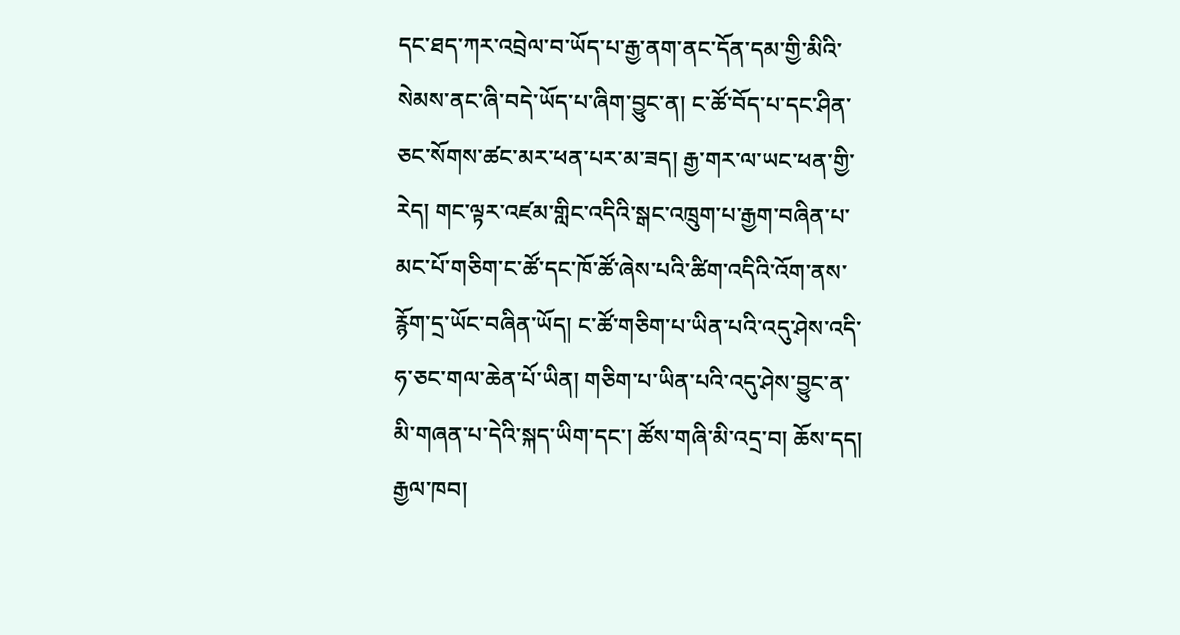དང་ཐད་ཀར་འབྲེལ་བ་ཡོད་པ་རྒྱ་ནག་ནང་དོན་དམ་གྱི་མིའི་སེམས་ནང་ཞི་བདེ་ཡོད་པ་ཞིག་བྱུང་ན། ང་ཚོ་བོད་པ་དང་ཤིན་ཅང་སོགས་ཚང་མར་ཕན་པར་མ་ཟད། རྒྱ་གར་ལ་ཡང་ཕན་གྱི་རེད། གང་ལྟར་འཛམ་གླིང་འདིའི་སྒང་འཁྲུག་པ་རྒྱག་བཞིན་པ་མང་པོ་གཅིག་ང་ཚོ་དང་ཁོ་ཚོ་ཞེས་པའི་ཚིག་འདིའི་འོག་ནས་རྙོག་དྲ་ཡོང་བཞིན་ཡོད། ང་ཚོ་གཅིག་པ་ཡིན་པའི་འདུ་ཤེས་འདི་ཧ་ཅང་གལ་ཆེན་པོ་ཡིན། གཅིག་པ་ཡིན་པའི་འདུ་ཤེས་བྱུང་ན་མི་གཞན་པ་དེའི་སྐད་ཡིག་དང་། ཚོས་གཞི་མི་འདྲ་བ། ཆོས་དད། རྒྱལ་ཁབ།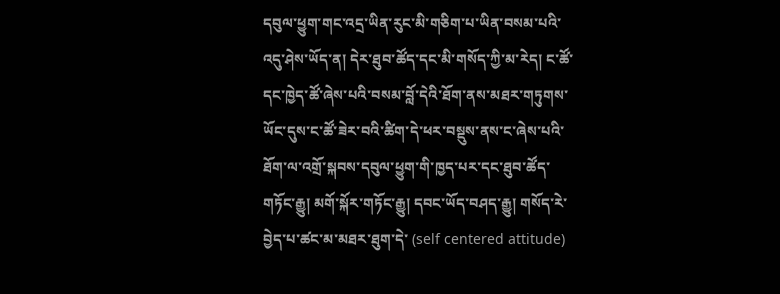དབུལ་ཕྱུག་གང་འདྲ་ཡིན་རུང་མི་གཅིག་པ་ཡིན་བསམ་པའི་འདུ་ཤེས་ཡོད་ན། དེར་ཐུབ་ཚོད་དང་མི་གསོད་ཀྱི་མ་རེད། ང་ཚོ་དང་ཁྱེད་ཚོ་ཞེས་པའི་བསམ་བློ་དེའི་ཐོག་ནས་མཐར་གཏུགས་ཡོང་དུས་ང་ཚོ་ཟེར་བའི་ཚིག་དེ་ཕར་བསྡུས་ནས་ང་ཞེས་པའི་ཐོག་ལ་འགྲོ་སྐབས་དབུལ་ཕྱུག་གི་ཁྱད་པར་དང་ཐུབ་ཚོད་གཏོང་རྒྱུ། མགོ་སྐོར་གཏོང་རྒྱུ། དབང་ཡོད་བཤད་རྒྱུ། གསོད་རེ་བྱེད་པ་ཚང་མ་མཐར་ཐུག་དེ་ (self centered attitude)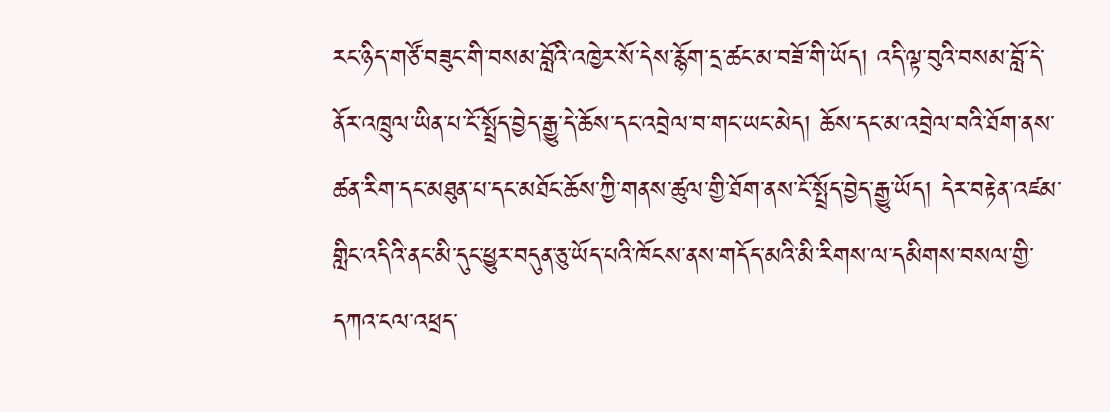རང་ཉིད་གཙོ་བཟུང་གི་བསམ་བློའི་འཁྱེར་སོ་དེས་རྙོག་དྲ་ཚང་མ་བཟོ་གི་ཡོད། འདི་ལྟ་བུའི་བསམ་བློ་དེ་ནོར་འཁྲུལ་ཡིན་པ་ངོ་སྤྲོད་བྱེད་རྒྱུ་དེ་ཆོས་དང་འབྲེལ་བ་གང་ཡང་མེད། ཆོས་དང་མ་འབྲེལ་བའི་ཐོག་ནས་ཚན་རིག་དང་མཐུན་པ་དང་མཐོང་ཆོས་ཀྱི་གནས་ཚུལ་གྱི་ཐོག་ནས་ངོ་སྤྲོད་བྱེད་རྒྱུ་ཡོད། དེར་བརྟེན་འཛམ་གླིང་འདིའི་ནང་མི་དུང་ཕྱུར་བདུན་ཅུ་ཡོད་པའི་ཁོངས་ནས་གདོད་མའི་མི་རིགས་ལ་དམིགས་བསལ་གྱི་དཀའ་ངལ་འཕྲད་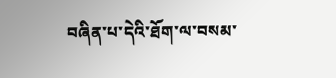བཞིན་པ་དེའི་ཐོག་ལ་བསམ་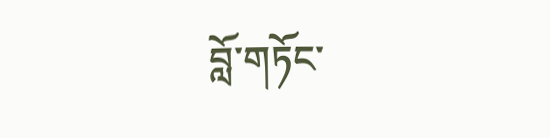བློ་གཏོང་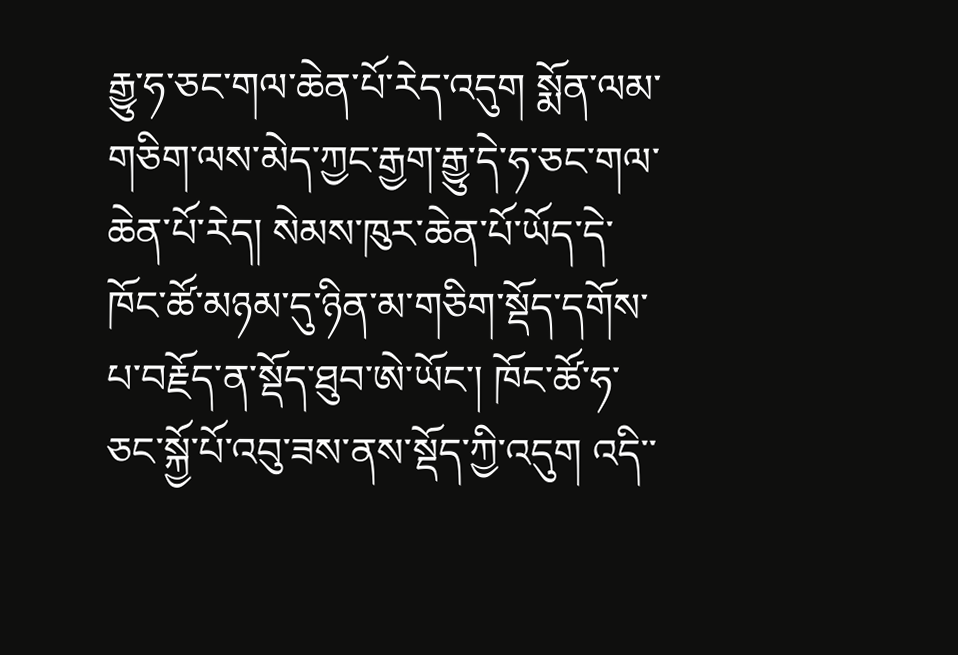རྒྱུ་ཧ་ཅང་གལ་ཆེན་པོ་རེད་འདུག སྨོན་ལམ་གཅིག་ལས་མེད་ཀྱང་རྒྱག་རྒྱུ་དེ་ཧ་ཅང་གལ་ཆེན་པོ་རེད། སེམས་ཁུར་ཆེན་པོ་ཡོད་དེ་ཁོང་ཚོ་མཉམ་དུ་ཉིན་མ་གཅིག་སྡོད་དགོས་པ་བརྗོད་ན་སྡོད་ཐུབ་ཨེ་ཡོང་། ཁོང་ཚོ་ཧ་ཅང་སྐྱོ་པོ་འབུ་ཟས་ནས་སྡོད་ཀྱི་འདུག འདི་་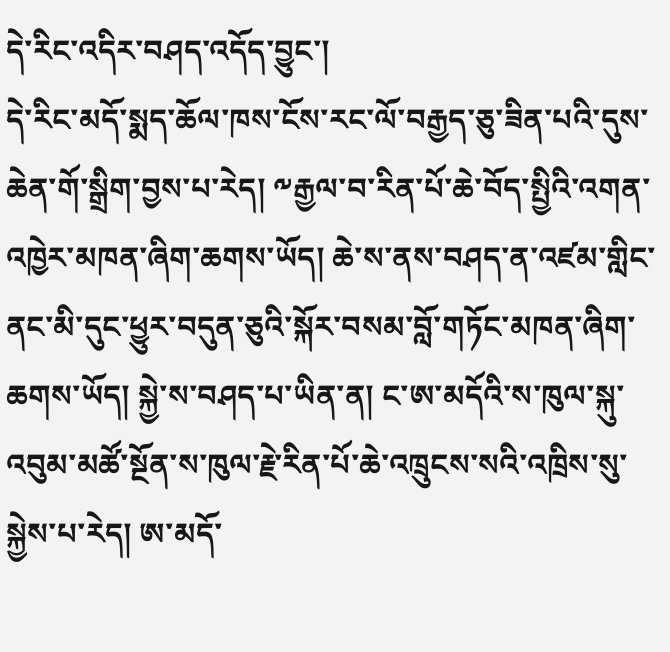དེ་རིང་འདིར་བཤད་འདོད་བྱུང་།
དེ་རིང་མདོ་སྨད་ཆོལ་ཁས་ངོས་རང་ལོ་བརྒྱད་ཅུ་ཟིན་པའི་དུས་ཆེན་གོ་སྒྲིག་བྱས་པ་རེད། ༸རྒྱལ་བ་རིན་པོ་ཆེ་བོད་སྤྱིའི་འགན་འཁྱེར་མཁན་ཞིག་ཆགས་ཡོད། ཆེ་ས་ནས་བཤད་ན་འཛམ་གླིང་ནང་མི་དུང་ཕྱུར་བདུན་ཅུའི་སྐོར་བསམ་བློ་གཏོང་མཁན་ཞིག་ཆགས་ཡོད། སྐྱེ་ས་བཤད་པ་ཡིན་ན། ང་ཨ་མདོའི་ས་ཁུལ་སྐུ་འབུམ་མཚོ་སྔོན་ས་ཁུལ་རྗེ་རིན་པོ་ཆེ་འཁྲུངས་སའི་འཁྲིས་སུ་སྐྱེས་པ་རེད། ཨ་མདོ་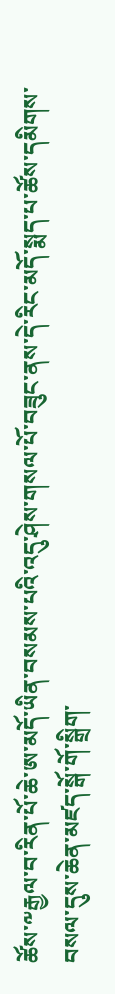ཚོས་༸རྒྱལ་བ་རིན་པོ་ཆེ་ཨ་མདོ་ཡིན་བསམས་པའི་འདུ་ཤེས་གསལ་པོ་བཟུང་ནས་དེ་རིང་མདོ་སྨད་པ་ཚོས་དམིགས་བསལ་དུས་ཆེན་མཛད་སྒོ་གོ་སྒྲིག་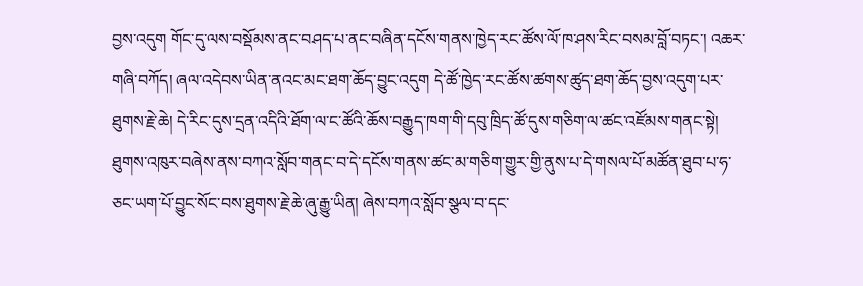བྱས་འདུག གོང་དུ་ལས་བསྡོམས་ནང་བཤད་པ་ནང་བཞིན་དངོས་གནས་ཁྱེད་རང་ཚོས་ལོ་ཁ་ཤས་རིང་བསམ་བློ་བཏང་། འཆར་གཞི་བཀོད། ཞལ་འདེབས་ཡིན་ནའང་མང་ཐག་ཆོད་བྱུང་འདུག དེ་ཚོ་ཁྱེད་རང་ཚོས་ཚགས་ཚུད་ཐག་ཆོད་བྱས་འདུག་པར་ཐུགས་རྗེ་ཆེ། དེ་རིང་དུས་དྲན་འདིའི་ཐོག་ལ་ང་ཚོའི་ཆོས་བརྒྱུད་ཁག་གི་དབུ་ཁྲིད་ཚོ་དུས་གཅིག་ལ་ཚང་འཛོམས་གནང་སྟེ། ཐུགས་འཁུར་བཞེས་ནས་བཀའ་སློབ་གནང་བ་དེ་དངོས་གནས་ཚང་མ་གཅིག་གྱུར་གྱི་ནུས་པ་དེ་གསལ་པོ་མཚོན་ཐུབ་པ་ཧ་ཅང་ཡག་པོ་བྱུང་སོང་བས་ཐུགས་རྗེ་ཆེ་ཞུ་རྒྱུ་ཡིན། ཞེས་བཀའ་སློབ་སྩལ་བ་དང་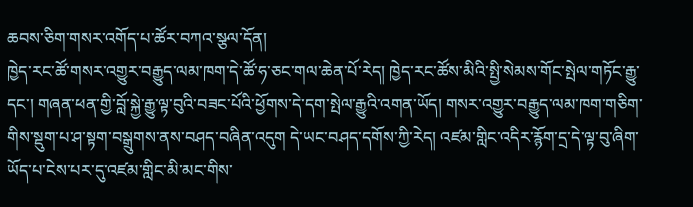ཆབས་ཅིག་གསར་འགོད་པ་ཚོར་བཀའ་སྩལ་དོན།
ཁྱེད་རང་ཚོ་གསར་འགྱུར་བརྒྱུད་ལམ་ཁག་དེ་ཚོ་ཧ་ཅང་གལ་ཆེན་པོ་རེད། ཁྱེད་རང་ཚོས་མིའི་སྤྱི་སེམས་གོང་སྤེལ་གཏོང་རྒྱུ་དང་། གཞན་ཕན་གྱི་བློ་སྐྱེ་རྒྱུ་ལྟ་བུའི་བཟང་པོའི་ཕྱོགས་དེ་དག་སྤེལ་རྒྱུའི་འགན་ཡོད། གསར་འགྱུར་བརྒྱུད་ལམ་ཁག་གཅིག་གིས་སྡུག་པ་ཤ་སྟག་བསྒྲུགས་ནས་བཤད་བཞིན་འདུག དེ་ཡང་བཤད་དགོས་ཀྱི་རེད། འཛམ་གླིང་འདིར་རྙོག་དྲ་དེ་ལྟ་བུ་ཞིག་ཡོད་པ་ངེས་པར་དུ་འཛམ་གླིང་མི་མང་གིས་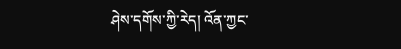ཤེས་དགོས་ཀྱི་རེད། འོན་ཀྱང་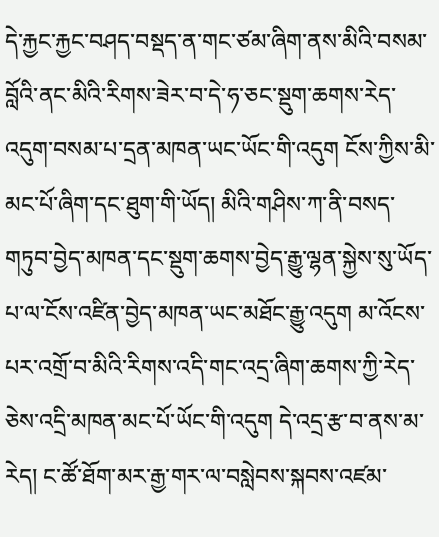དེ་རྐྱང་རྐྱང་བཤད་བསྡད་ན་གང་ཙམ་ཞིག་ནས་མིའི་བསམ་བློའི་ནང་མིའི་རིགས་ཟེར་བ་དེ་ཧ་ཅང་སྡུག་ཆགས་རེད་འདུག་བསམ་པ་དྲན་མཁན་ཡང་ཡོང་གི་འདུག ངོས་ཀྱིས་མི་མང་པོ་ཞིག་དང་ཐུག་གི་ཡོད། མིའི་གཤིས་ཀ་ནི་བསད་གཏུབ་བྱེད་མཁན་དང་སྡུག་ཆགས་བྱེད་རྒྱུ་ལྷན་སྐྱེས་སུ་ཡོད་པ་ལ་ངོས་འཛིན་བྱེད་མཁན་ཡང་མཐོང་རྒྱུ་འདུག མ་འོངས་པར་འགྲོ་བ་མིའི་རིགས་འདི་གང་འདྲ་ཞིག་ཆགས་ཀྱི་རེད་ཅེས་འདྲི་མཁན་མང་པོ་ཡོང་གི་འདུག དེ་འདྲ་རྩ་བ་ནས་མ་རེད། ང་ཚོ་ཐོག་མར་རྒྱ་གར་ལ་བསླེབས་སྐབས་འཛམ་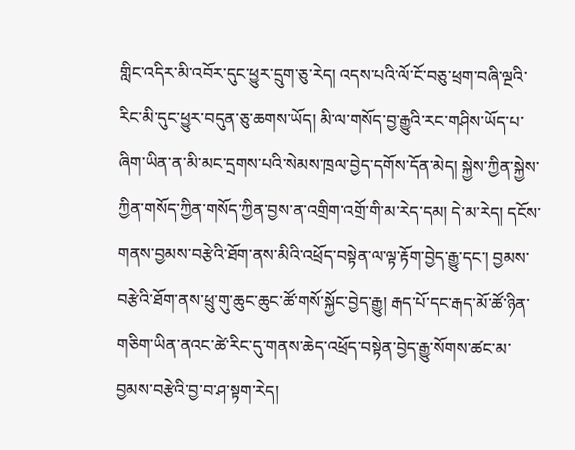གླིང་འདིར་མི་འབོར་དུང་ཕྱུར་དྲུག་ཅུ་རེད། འདས་པའི་ལོ་ངོ་བཅུ་ཕྲག་བཞི་ལྔའི་རིང་མི་དུང་ཕྱུར་བདུན་ཅུ་ཆགས་ཡོད། མི་ལ་གསོད་བྱ་རྒྱུའི་རང་གཤིས་ཡོད་པ་ཞིག་ཡིན་ན་མི་མང་དྲགས་པའི་སེམས་ཁྲལ་བྱེད་དགོས་དོན་མེད། སྐྱེས་ཀྱིན་སྐྱེས་ཀྱིན་གསོད་ཀྱིན་གསོད་ཀྱིན་བྱས་ན་འགྲིག་འགྲོ་གི་མ་རེད་དམ། དེ་མ་རེད། དངོས་གནས་བྱམས་བརྩེའི་ཐོག་ནས་མིའི་འཕྲོད་བསྟེན་ལ་ལྟ་རྟོག་བྱེད་རྒྱུ་དང་། བྱམས་བརྩེའི་ཐོག་ནས་ཕྲུ་གུ་ཆུང་ཆུང་ཚོ་གསོ་སྐྱོང་བྱེད་རྒྱུ། རྒད་པོ་དང་རྒད་མོ་ཚོ་ཉིན་གཅིག་ཡིན་ནའང་ཚེ་རིང་དུ་གནས་ཆེད་འཕྲོད་བསྟེན་བྱེད་རྒྱུ་སོགས་ཚང་མ་བྱམས་བརྩེའི་བྱ་བ་ཤ་སྟག་རེད།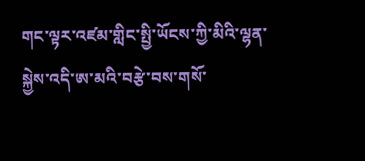གང་ལྟར་འཛམ་གླིང་སྤྱི་ཡོངས་ཀྱི་མིའི་ལྷན་སྐྱེས་འདི་ཨ་མའི་བརྩེ་བས་གསོ་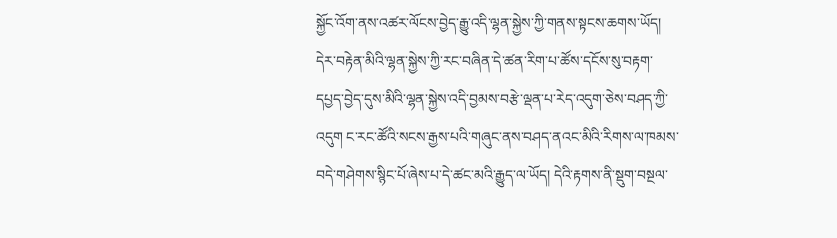སྐྱོང་འོག་ནས་འཚར་ལོངས་བྱེད་རྒྱུ་འདི་ལྷན་སྐྱེས་ཀྱི་གནས་སྟངས་ཆགས་ཡོད། དེར་བརྟེན་མིའི་ལྷན་སྐྱེས་ཀྱི་རང་བཞིན་དེ་ཚན་རིག་པ་ཚོས་དངོས་སུ་བརྟག་དཔྱད་བྱེད་དུས་མིའི་ལྷན་སྐྱེས་འདི་བྱམས་བརྩེ་ལྡན་པ་རེད་འདུག་ཅེས་བཤད་ཀྱི་འདུག ང་རང་ཚོའི་སངས་རྒྱས་པའི་གཞུང་ནས་བཤད་ནའང་མིའི་རིགས་ལ་ཁམས་བདེ་གཤེགས་སྙིང་པོ་ཞེས་པ་དེ་ཚང་མའི་རྒྱུད་ལ་ཡོད། དེའི་རྟགས་ནི་སྡུག་བསྔལ་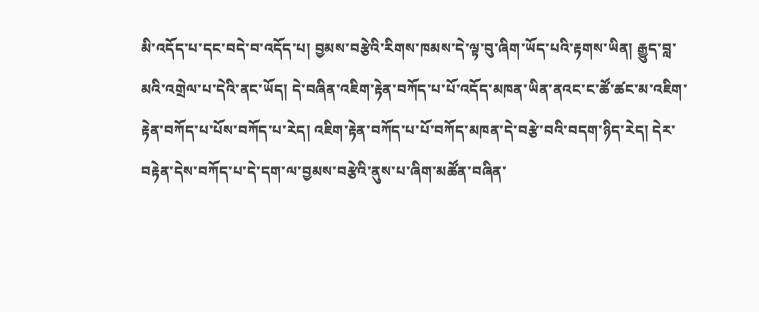མི་འདོད་པ་དང་བདེ་བ་འདོད་པ། བྱམས་བརྩེའི་རིགས་ཁམས་དེ་ལྟ་བུ་ཞིག་ཡོད་པའི་རྟགས་ཡིན། རྒྱུད་བླ་མའི་འགྲེལ་པ་དེའི་ནང་ཡོད། དེ་བཞིན་འཇིག་རྟེན་བཀོད་པ་པོ་འདོད་མཁན་ཡིན་ནའང་ང་ཚོ་ཚང་མ་འཇིག་རྟེན་བཀོད་པ་པོས་བཀོད་པ་རེད། འཇིག་རྟེན་བཀོད་པ་པོ་བཀོད་མཁན་དེ་བརྩེ་བའི་བདག་ཉིད་རེད། དེར་བརྟེན་དེས་བཀོད་པ་དེ་དག་ལ་བྱམས་བརྩེའི་ནུས་པ་ཞིག་མཚོན་བཞིན་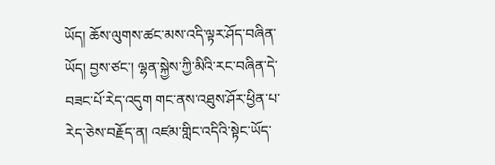ཡོད། ཆོས་ལུགས་ཚང་མས་འདི་ལྟར་ཤོད་བཞིན་ཡོད། བྱས་ཙང་། ལྷན་སྐྱེས་ཀྱི་མིའི་རང་བཞིན་དེ་བཟང་པོ་རེད་འདུག གང་ནས་འཐུས་ཤོར་ཕྱིན་པ་རེད་ཅེས་བརྗོད་ན། འཛམ་གླིང་འདིའི་སྟེང་ཡོད་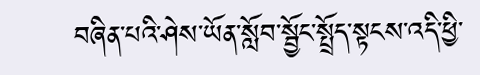བཞིན་པའི་ཤེས་ཡོན་སློབ་སྦྱོང་སྤྲོད་སྟངས་འདི་ཕྱི་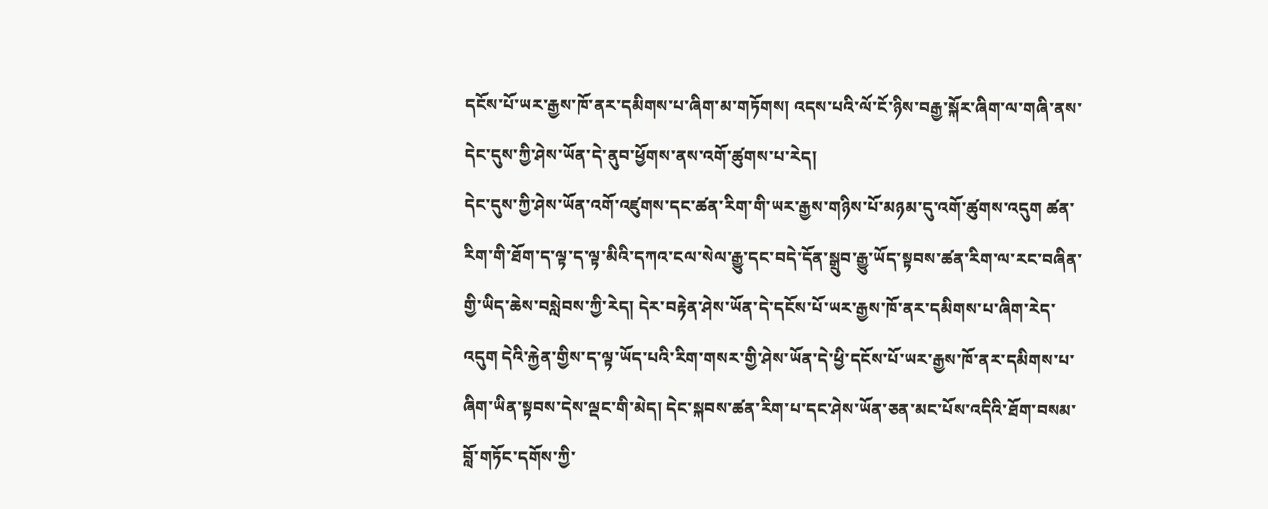དངོས་པོ་ཡར་རྒྱས་ཁོ་ནར་དམིགས་པ་ཞིག་མ་གཏོགས། འདས་པའི་ལོ་ངོ་ཉིས་བརྒྱ་སྐོར་ཞིག་ལ་གཞི་ནས་དེང་དུས་ཀྱི་ཤེས་ཡོན་དེ་ནུབ་ཕྱོགས་ནས་འགོ་ཚུགས་པ་རེད།
དེང་དུས་ཀྱི་ཤེས་ཡོན་འགོ་འཛུགས་དང་ཚན་རིག་གི་ཡར་རྒྱས་གཉིས་པོ་མཉམ་དུ་འགོ་ཚུགས་འདུག ཚན་རིག་གི་ཐོག་ད་ལྟ་ད་ལྟ་མིའི་དཀའ་ངལ་སེལ་རྒྱུ་དང་བདེ་དོན་སྒྲུབ་རྒྱུ་ཡོད་སྟབས་ཚན་རིག་ལ་རང་བཞིན་གྱི་ཡིད་ཆེས་བསླེབས་ཀྱི་རེད། དེར་བརྟེན་ཤེས་ཡོན་དེ་དངོས་པོ་ཡར་རྒྱས་ཁོ་ནར་དམིགས་པ་ཞིག་རེད་འདུག དེའི་རྐྱེན་གྱིས་ད་ལྟ་ཡོད་པའི་རིག་གསར་གྱི་ཤེས་ཡོན་དེ་ཕྱི་དངོས་པོ་ཡར་རྒྱས་ཁོ་ནར་དམིགས་པ་ཞིག་ཡིན་སྟབས་དེས་ལྡང་གི་མེད། དེང་སྐབས་ཚན་རིག་པ་དང་ཤེས་ཡོན་ཅན་མང་པོས་འདིའི་ཐོག་བསམ་བློ་གཏོང་དགོས་ཀྱི་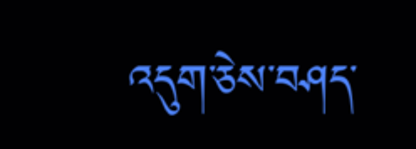འདུག་ཅེས་བཤད་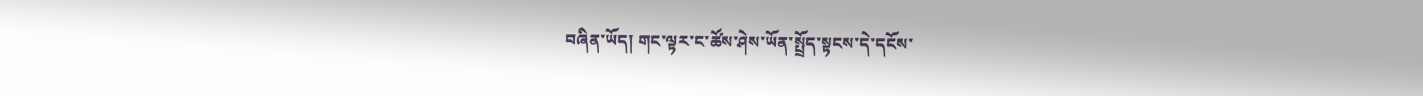བཞིན་ཡོད། གང་ལྟར་ང་ཚོས་ཤེས་ཡོན་སྤྲོད་སྟངས་དེ་དངོས་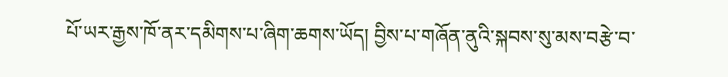པོ་ཡར་རྒྱས་ཁོ་ནར་དམིགས་པ་ཞིག་ཆགས་ཡོད། བྱིས་པ་གཞོན་ནུའི་སྐབས་སུ་མས་བརྩེ་བ་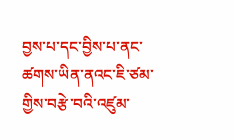བྱས་པ་དང་བྱིས་པ་ནང་ཚགས་ཡིན་ནའང་ཇི་ཙམ་གྱིས་བརྩེ་བའི་འཛུམ་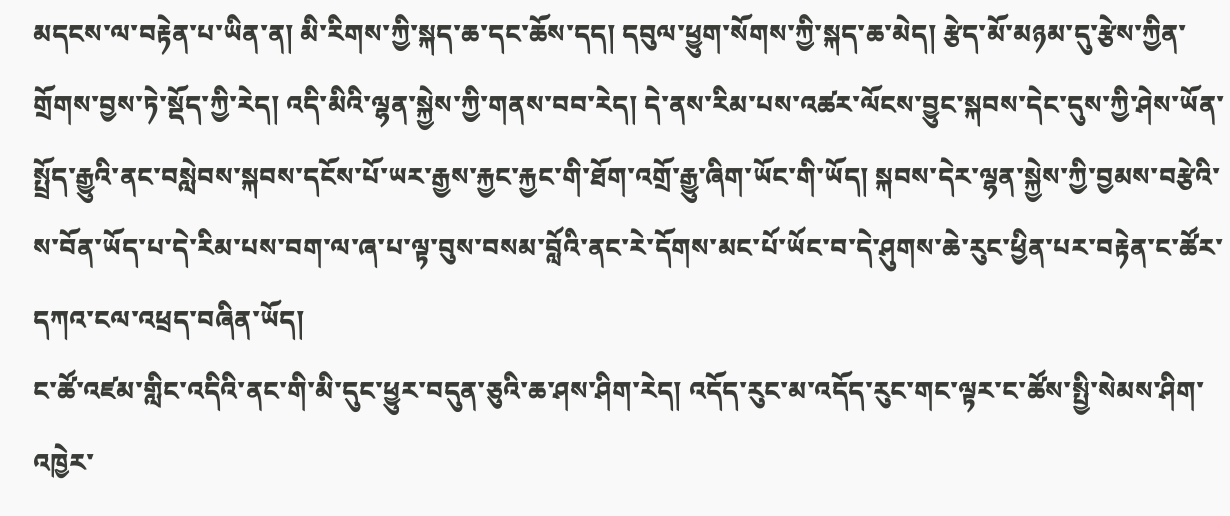མདངས་ལ་བརྟེན་པ་ཡིན་ན། མི་རིགས་ཀྱི་སྐད་ཆ་དང་ཆོས་དད། དབུལ་ཕྱུག་སོགས་ཀྱི་སྐད་ཆ་མེད། རྩེད་མོ་མཉམ་དུ་རྩེས་ཀྱིན་གྲོགས་བྱས་ཏེ་སྡོད་ཀྱི་རེད། འདི་མིའི་ལྷན་སྐྱེས་ཀྱི་གནས་བབ་རེད། དེ་ནས་རིམ་པས་འཚར་ལོངས་བྱུང་སྐབས་དེང་དུས་ཀྱི་ཤེས་ཡོན་སྤྲོད་རྒྱུའི་ནང་བསླེབས་སྐབས་དངོས་པོ་ཡར་རྒྱས་རྐྱང་རྐྱང་གི་ཐོག་འགྲོ་རྒྱུ་ཞིག་ཡོང་གི་ཡོད། སྐབས་དེར་ལྷན་སྐྱེས་ཀྱི་བྱམས་བརྩེའི་ས་བོན་ཡོད་པ་དེ་རིམ་པས་བག་ལ་ཞ་པ་ལྟ་བུས་བསམ་བློའི་ནང་རེ་དོགས་མང་པོ་ཡོང་བ་དེ་ཤུགས་ཆེ་རུང་ཕྱིན་པར་བརྟེན་ང་ཚོར་དཀའ་ངལ་འཕྲད་བཞིན་ཡོད།
ང་ཚོ་འཛམ་གླིང་འདིའི་ནང་གི་མི་དུང་ཕྱུར་བདུན་ཅུའི་ཆ་ཤས་ཤིག་རེད། འདོད་རུང་མ་འདོད་རུང་གང་ལྟར་ང་ཚོས་སྤྱི་སེམས་ཤིག་འཁྱེར་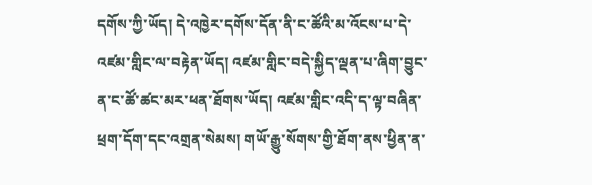དགོས་ཀྱི་ཡོད། དེ་འཁྱེར་དགོས་དོན་ནི་ང་ཚོའི་མ་འོངས་པ་དེ་འཛམ་གླིང་ལ་བརྟེན་ཡོད། འཛམ་གླིང་བདེ་སྐྱིད་ལྡན་པ་ཞིག་བྱུང་ན་ང་ཚོ་ཚང་མར་ཕན་ཐོགས་ཡོད། འཛམ་གླིང་འདི་ད་ལྟ་བཞིན་ཕྲག་དོག་དང་འགྲན་སེམས། གཡོ་རྒྱུ་སོགས་གྱི་ཐོག་ནས་ཕྱིན་ན་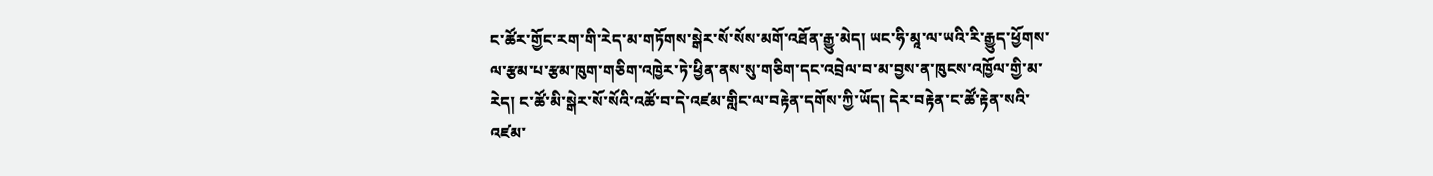ང་ཚོར་གྱོང་རག་གི་རེད་མ་གཏོགས་སྒེར་སོ་སོས་མགོ་འཐོན་རྒྱུ་མེད། ཡང་ཧི་མཱ་ལ་ཡའི་རི་རྒྱུད་ཕྱོགས་ལ་རྩམ་པ་རྩམ་ཁུག་གཅིག་འཁྱེར་ཏེ་ཕྱིན་ནས་སུ་གཅིག་དང་འབྲེལ་བ་མ་བྱས་ན་ཁུངས་འཁྱོལ་གྱི་མ་རེད། ང་ཚོ་མི་སྒེར་སོ་སོའི་འཚོ་བ་དེ་འཛམ་གླིང་ལ་བརྟེན་དགོས་ཀྱི་ཡོད། དེར་བརྟེན་ང་ཚོ་རྟེན་སའི་འཛམ་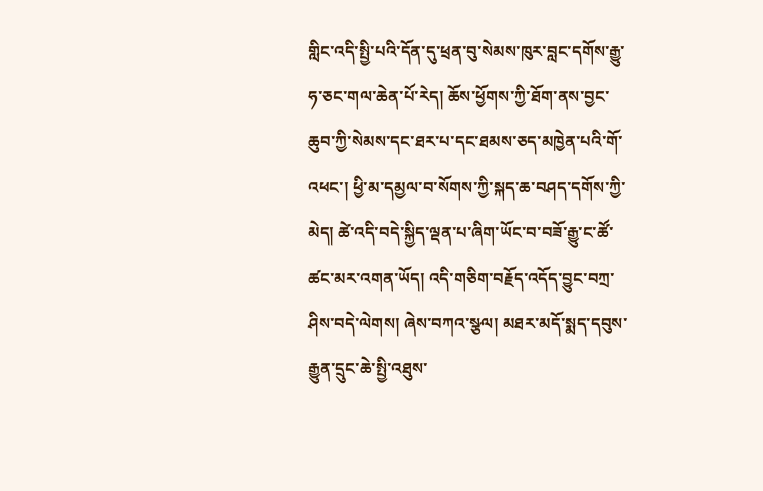གླིང་འདི་སྤྱི་པའི་དོན་དུ་ཕྲན་བུ་སེམས་ཁུར་བླང་དགོས་རྒྱུ་ཧ་ཅང་གལ་ཆེན་པོ་རེད། ཆོས་ཕྱོགས་ཀྱི་ཐོག་ནས་བྱང་ཆུབ་ཀྱི་སེམས་དང་ཐར་པ་དང་ཐམས་ཅད་མཁྱེན་པའི་གོ་འཕང་། ཕྱི་མ་དམྱལ་བ་སོགས་ཀྱི་སྐད་ཆ་བཤད་དགོས་ཀྱི་མེད། ཚེ་འདི་བདེ་སྐྱིད་ལྡན་པ་ཞིག་ཡོང་བ་བཟོ་རྒྱུ་ང་ཚོ་ཚང་མར་འགན་ཡོད། འདི་གཅིག་བརྗོད་འདོད་བྱུང་བཀྲ་ཤིས་བདེ་ལེགས། ཞེས་བཀའ་སྩལ། མཐར་མདོ་སྨད་དབུས་རྒྱུན་དྲུང་ཆེ་སྤྱི་འཐུས་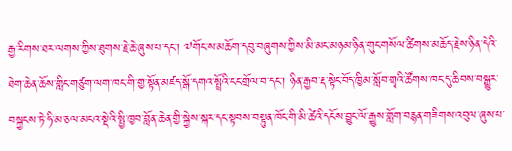རྒྱ་རིགས་ཐར་ལགས་ཀྱིས་ཐུགས་རྗེ་ཆེ་ཞུས་པ་དང་། ༧གོང་ས་མཆོག་དབུ་བཞུགས་ཀྱིས་མི་མང་མཉམ་ཉིན་གུང་གསོལ་ཚིགས་མཆོད་རྗེས་ཉིན་དེའི་ཐེག་ཆེན་ཆོས་གླིང་གཙུག་ལག་ཁང་གི་གྱ་སྟོན་མཛད་སྒོ་དགའ་སྤྲོའི་ངང་གྲོལ་བ་དང་། ཉིན་རྒྱབ་རྡ་སྟེང་བོད་ཁྱིམ་སློབ་གྲྭའི་ཚོགས་ཁང་དུ་ཆིབས་བསྒྱུར་བསྐྱངས་ཏེ་ཧི་མ་ཅལ་མངའ་སྡེའི་སྤྱི་ཁྱབ་བློན་ཆེན་གྱི་སྐྱེས་སྐར་དང་སྟབས་བསྟུན་ཁོང་གི་མི་ཚེའི་དངོས་བྱུང་ལོ་རྒྱུས་གློག་བརྙན་གཟིགས་འབུལ་ཞུས་པ་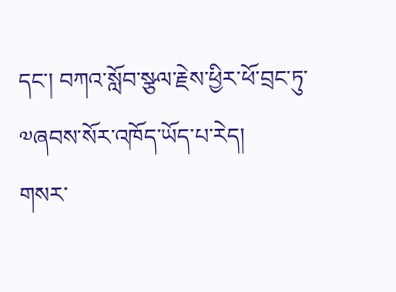དང་། བཀའ་སློབ་སྩལ་རྗེས་ཕྱིར་ཕོ་བྲང་ཏུ་༧ཞབས་སོར་འཁོད་ཡོད་པ་རེད།
གསར་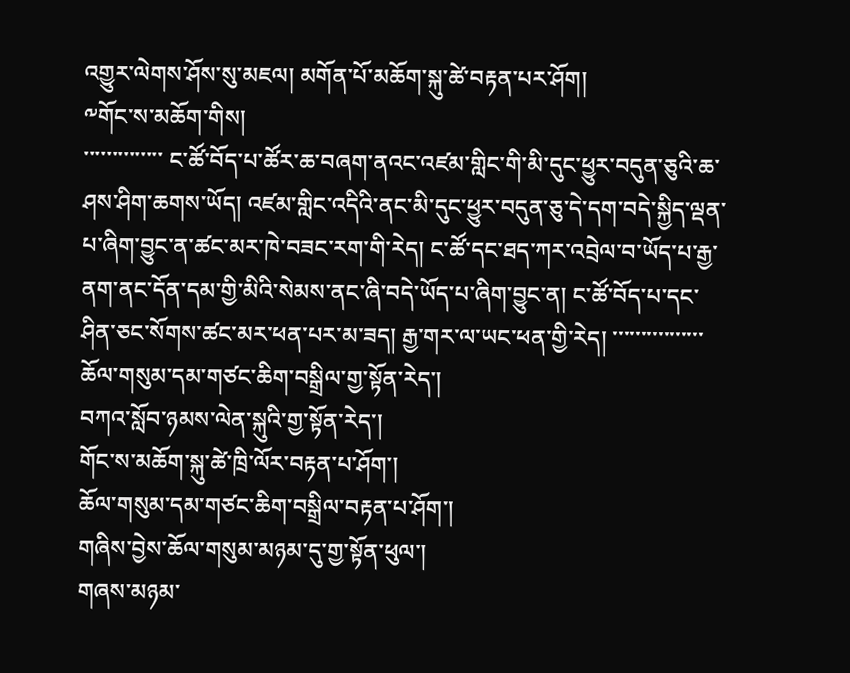འགྱུར་ལེགས་ཤོས་སུ་མཇལ། མགོན་པོ་མཆོག་སྐུ་ཚེ་བརྟན་པར་ཤོག།
༸གོང་ས་མཆོག་གིས།
་་་་་་་་་་་་་་ ང་ཚོ་བོད་པ་ཚོར་ཆ་བཞག་ནའང་འཛམ་གླིང་གི་མི་དུང་ཕྱུར་བདུན་ཅུའི་ཆ་ཤས་ཤིག་ཆགས་ཡོད། འཛམ་གླིང་འདིའི་ནང་མི་དུང་ཕྱུར་བདུན་ཅུ་དེ་དག་བདེ་སྐྱིད་ལྡན་པ་ཞིག་བྱུང་ན་ཚང་མར་ཁེ་བཟང་རག་གི་རེད། ང་ཚོ་དང་ཐད་ཀར་འབྲེལ་བ་ཡོད་པ་རྒྱ་ནག་ནང་དོན་དམ་གྱི་མིའི་སེམས་ནང་ཞི་བདེ་ཡོད་པ་ཞིག་བྱུང་ན། ང་ཚོ་བོད་པ་དང་ཤིན་ཅང་སོགས་ཚང་མར་ཕན་པར་མ་ཟད། རྒྱ་གར་ལ་ཡང་ཕན་གྱི་རེད། ་་་་་་་་་་་་་་་་
ཆོལ་གསུམ་དམ་གཙང་ཆིག་བསྒྲིལ་གྱ་སྟོན་རེད་།
བཀའ་སློབ་ཉམས་ལེན་སྐུའི་གྱ་སྟོན་རེད་།
གོང་ས་མཆོག་སྐུ་ཚེ་ཁྲི་ལོར་བརྟན་པ་ཤོག་།
ཆོལ་གསུམ་དམ་གཙང་ཆིག་བསྒྲིལ་བརྟན་པ་ཤོག་།
གཞིས་བྱེས་ཆོལ་གསུམ་མཉམ་དུ་གྱ་སྟོན་ཕུལ་།
གཞས་མཉམ་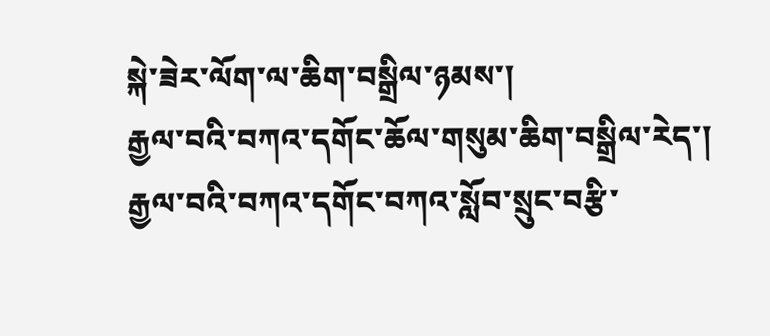སྐེ་ཟེར་ལོག་ལ་ཆིག་བསྒྲིལ་ཉམས་།
རྒྱལ་བའི་བཀའ་དགོང་ཆོལ་གསུམ་ཆིག་བསྒྲིལ་རེད་།
རྒྱལ་བའི་བཀའ་དགོང་བཀའ་སློབ་སྲུང་བརྩི་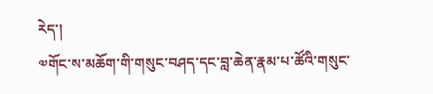རེད་།
༧གོང་ས་མཆོག་གི་གསུང་བཤད་དང་བླ་ཆེན་རྣམ་པ་ཚོའི་གསུང་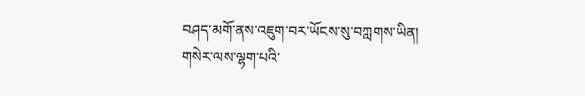བཤད་མགོ་ནས་འཇུག་བར་ཡོངས་སུ་བཀླགས་ཡིན། གསེར་ལས་ལྷག་པའི་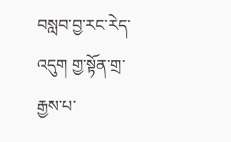བསླབ་བྱ་རང་རེད་འདུག གྱ་སྟོན་གྲ་རྒྱས་པ་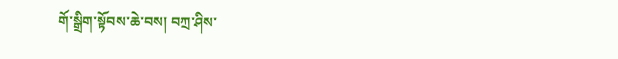གོ་སྒྲིག་སྟོབས་ཆེ་བས། བཀྲ་ཤིས་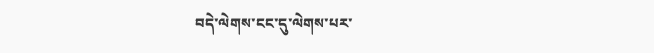བདེ་ལེགས་ངང་དུ་ལེགས་པར་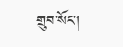གྲུབ་སོང་།